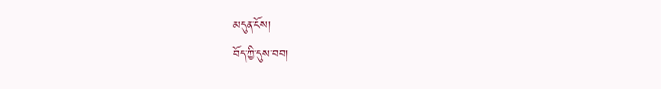མདུན་ངོས།
བོད་ཀྱི་དུས་བབ།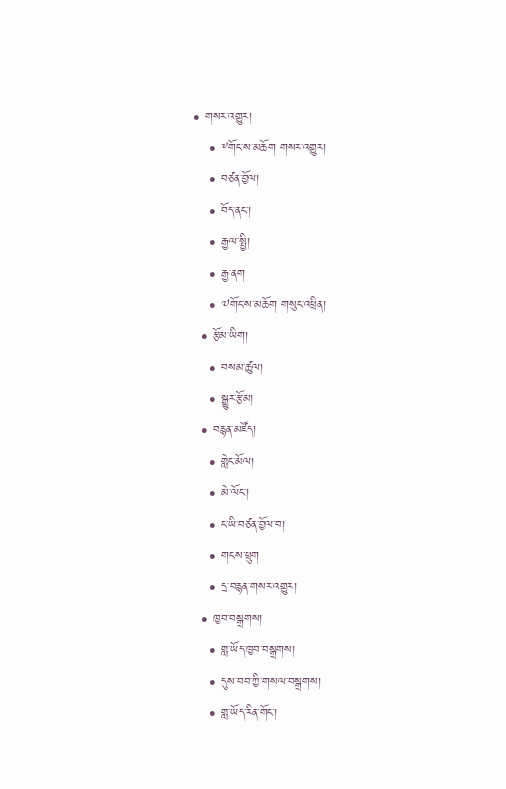• གསར་འགྱུར།
    • ༸གོང་ས་མཆོག གསར་འགྱུར།
    • བཙན་བྱོལ།
    • བོད་ནང་།
    • རྒྱལ་སྤྱི།
    • རྒྱ་ནག
    • ༧གོང་ས་མཆོག གསུང་འཕྲིན།
  • རྩོམ་ཡིག།
    • བསམ་ཚུལ།
    • སྒྱུར་རྩོམ།
  • བརྙན་མཛོད།
    • གླེང་མོལ།
    • མེ་ལོང་།
    • ང་ཡི་བཙན་བྱོལ་བ།
    • གངས་ཕྲུག
    • དྲ་བརྙན་གསར་འགྱུར།
  • ཁྱབ་བསྒྲགས།
    • གླ་ཡོད་ཁྱབ་བསྒྲགས།
    • དུས་བབ་ཀྱི་གསལ་བསྒྲགས།
    • གླ་ཡོད་རིན་གོང་།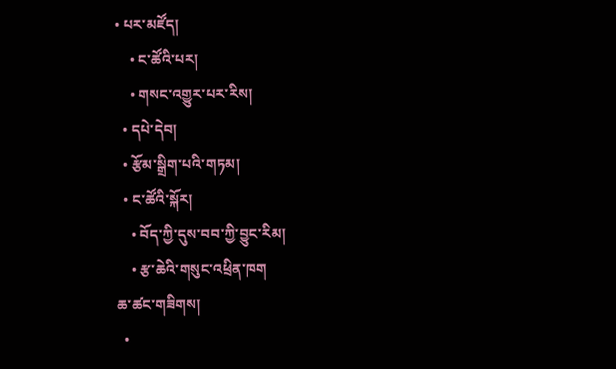• པར་མཛོད།
    • ང་ཚོའི་པར།
    • གསང་འགྱུར་པར་རིས།
  • དཔེ་དེབ།
  • རྩོམ་སྒྲིག་པའི་གཏམ།
  • ང་ཚོའི་སྐོར།
    • བོད་ཀྱི་དུས་བབ་ཀྱི་བྱུང་རིམ།
    • རྩ་ཆེའི་གསུང་འཕྲིན་ཁག
ཆ་ཚང་གཟིགས།
  •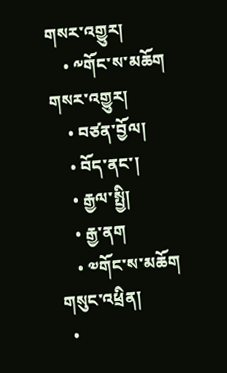གསར་འགྱུར།
    • ༸གོང་ས་མཆོག གསར་འགྱུར།
    • བཙན་བྱོལ།
    • བོད་ནང་།
    • རྒྱལ་སྤྱི།
    • རྒྱ་ནག
    • ༧གོང་ས་མཆོག གསུང་འཕྲིན།
  •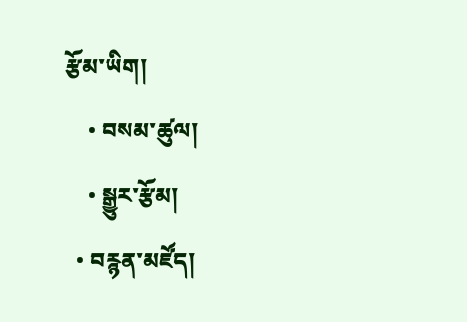རྩོམ་ཡིག།
    • བསམ་ཚུལ།
    • སྒྱུར་རྩོམ།
  • བརྙན་མཛོད།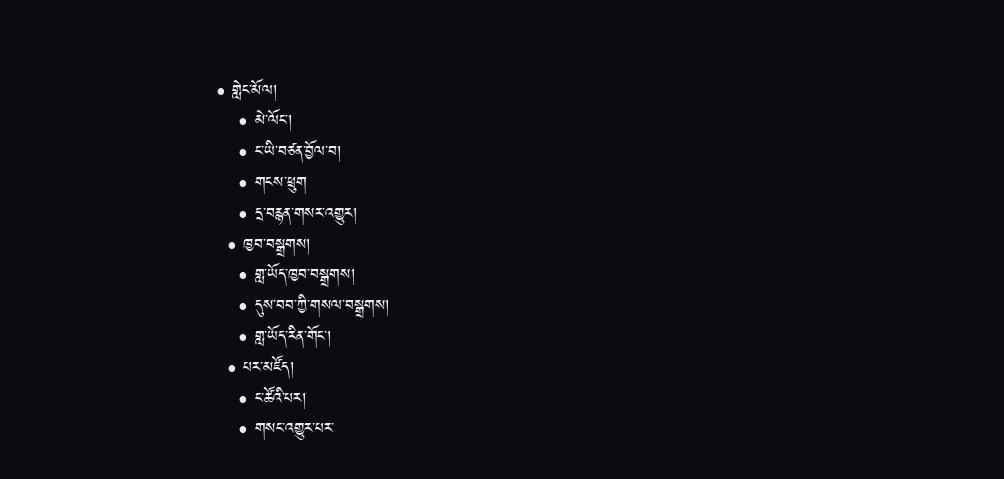• གླེང་མོལ།
    • མེ་ལོང་།
    • ང་ཡི་བཙན་བྱོལ་བ།
    • གངས་ཕྲུག
    • དྲ་བརྙན་གསར་འགྱུར།
  • ཁྱབ་བསྒྲགས།
    • གླ་ཡོད་ཁྱབ་བསྒྲགས།
    • དུས་བབ་ཀྱི་གསལ་བསྒྲགས།
    • གླ་ཡོད་རིན་གོང་།
  • པར་མཛོད།
    • ང་ཚོའི་པར།
    • གསང་འགྱུར་པར་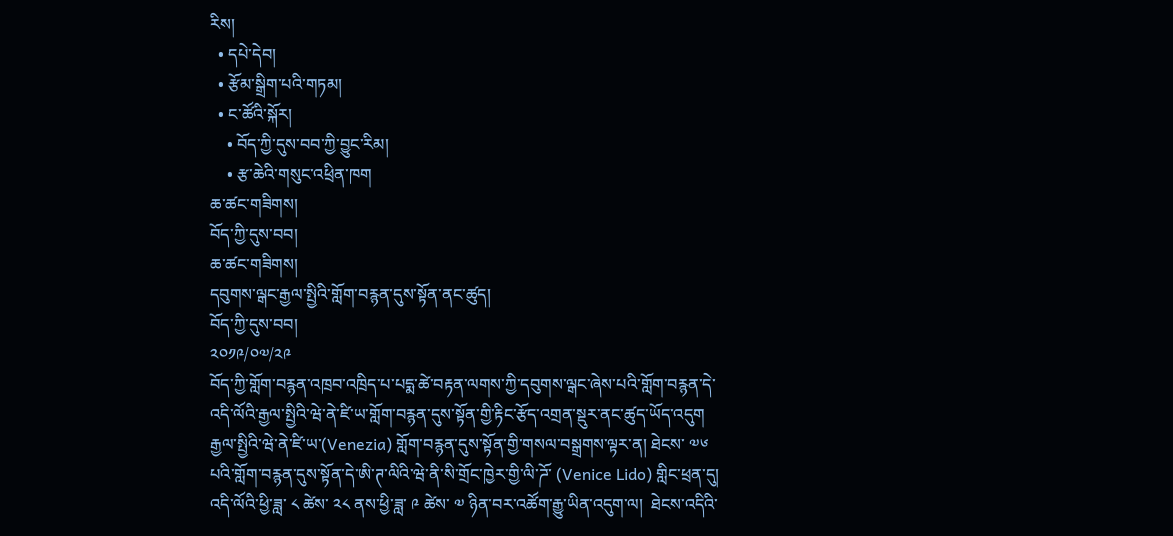རིས།
  • དཔེ་དེབ།
  • རྩོམ་སྒྲིག་པའི་གཏམ།
  • ང་ཚོའི་སྐོར།
    • བོད་ཀྱི་དུས་བབ་ཀྱི་བྱུང་རིམ།
    • རྩ་ཆེའི་གསུང་འཕྲིན་ཁག
ཆ་ཚང་གཟིགས།
བོད་ཀྱི་དུས་བབ།
ཆ་ཚང་གཟིགས།
དབུགས་ལྒང་རྒྱལ་སྤྱིའི་གློག་བརྙན་དུས་སྟོན་ནང་ཚུད།
བོད་ཀྱི་དུས་བབ།
༢༠༡༩/༠༧/༢༩
བོད་ཀྱི་གློག་བརྙན་འཁྲབ་འཁྲིད་པ་པདྨ་ཚེ་བརྟན་ལགས་ཀྱི་དབུགས་ལྒང་ཞེས་པའི་གློག་བརྙན་དེ་འདི་ལོའི་རྒྱལ་སྤྱིའི་ཝེ་ནེ་ཛི་ཡ་གློག་བརྙན་དུས་སྟོན་གྱི་རྟིང་རྩོད་འགྲན་སྡུར་ནང་ཚུད་ཡོད་འདུག
རྒྱལ་སྤྱིའི་ཝེ་ནེ་ཛི་ཡ་(Venezia) གློག་བརྙན་དུས་སྟོན་གྱི་གསལ་བསྒྲགས་ལྟར་ན། ཐེངས་ ༧༦ པའི་གློག་བརྙན་དུས་སྟོན་དེ་ཨི་ཊ་ལིའི་ཝེ་ནི་སི་གྲོང་ཁྱེར་གྱི་ལི་ཌོ་ (Venice Lido) གླིང་ཕྲན་དུ། འདི་ལོའི་ཕྱི་ཟླ་ ༨ ཚེས་ ༢༨ ནས་ཕྱི་ཟླ་ ༩ ཚེས་ ༧ ཉིན་བར་འཚོག་རྒྱུ་ཡིན་འདུག་ལ།  ཐེངས་འདིའི་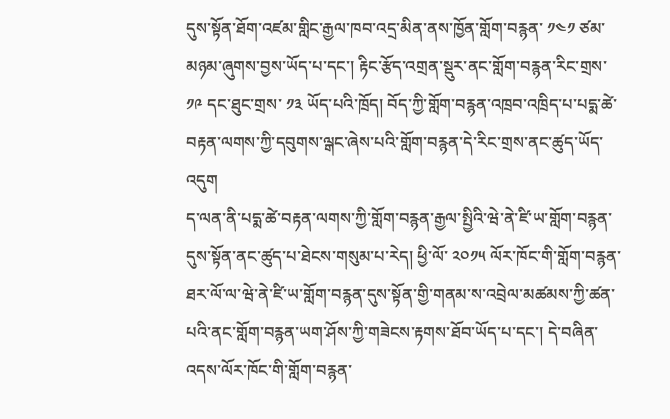དུས་སྟོན་ཐོག་འཛམ་གླིང་རྒྱལ་ཁབ་འདྲ་མིན་ནས་ཁྱོན་གློག་བརྙན་ ༡༤༡ ཙམ་མཉམ་ཞུགས་བྱས་ཡོད་པ་དང་། རྟིང་རྩོད་འགྲན་སྡུར་ནང་གློག་བརྙན་རིང་གྲས་ ༡༩ དང་ཐུང་གྲས་ ༡༣ ཡོད་པའི་ཁྲོད། བོད་ཀྱི་གློག་བརྙན་འཁྲབ་འཁྲིད་པ་པདྨ་ཚེ་བརྟན་ལགས་ཀྱི་དབུགས་ལྒང་ཞེས་པའི་གློག་བརྙན་དེ་རིང་གྲས་ནང་ཚུད་ཡོད་འདུག
ད་ལན་ནི་པདྨ་ཚེ་བརྟན་ལགས་ཀྱི་གློག་བརྙན་རྒྱལ་སྤྱིའི་ཝེ་ནེ་ཛི་ཡ་གློག་བརྙན་དུས་སྟོན་ནང་ཚུད་པ་ཐེངས་གསུམ་པ་རེད། ཕྱི་ལོ་ ༢༠༡༥ ལོར་ཁོང་གི་གློག་བརྙན་ཐར་ལོ་ལ་ཝེ་ནེ་ཛི་ཡ་གློག་བརྙན་དུས་སྟོན་གྱི་གནམ་ས་འབྲེལ་མཚམས་ཀྱི་ཚན་པའི་ནང་གློག་བརྙན་ཡག་ཤོས་ཀྱི་གཟེངས་རྟགས་ཐོབ་ཡོད་པ་དང་། དེ་བཞིན་འདས་ལོར་ཁོང་གི་གློག་བརྙན་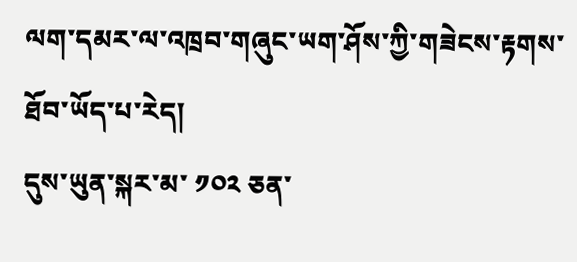ལག་དམར་ལ་འཁྲབ་གཞུང་ཡག་ཤོས་ཀྱི་གཟེངས་རྟགས་ཐོབ་ཡོད་པ་རེད།
དུས་ཡུན་སྐར་མ་ ༡༠༢ ཅན་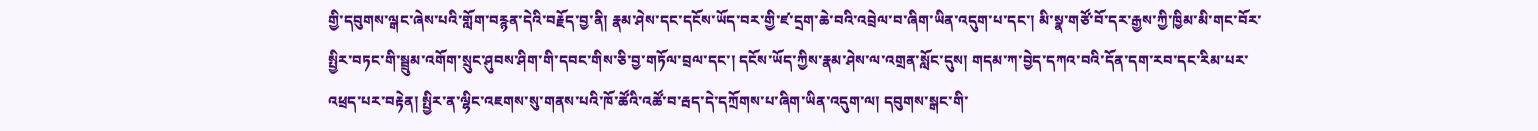གྱི་དབུགས་ལྒང་ཞེས་པའི་གློག་བརྙན་དེའི་བརྗོད་བྱ་ནི། རྣམ་ཤེས་དང་དངོས་ཡོད་བར་གྱི་ཛ་དྲག་ཆེ་བའི་འབྲེལ་བ་ཞིག་ཡིན་འདུག་པ་དང་། མི་སྣ་གཙོ་བོ་དར་རྒྱས་ཀྱི་ཁྱིམ་མི་གང་བོར་སྤྱིར་བཏང་གི་སྦྲུམ་འགོག་སྲུང་ཤུབས་ཤིག་གི་དབང་གིས་ཅི་བྱ་གཏོལ་བྲལ་དང་། དངོས་ཡོད་ཀྱིས་རྣམ་ཤེས་ལ་འགྲན་སློང་དུས། གདམ་ཀ་བྱེད་དཀའ་བའི་དོན་དག་རབ་དང་རིམ་པར་འཕྲད་པར་བརྟེན། སྤྱིར་ན་ལྷིང་འཇགས་སུ་གནས་པའི་ཁོ་ཚོའི་འཚོ་བ་རྦད་དེ་དཀྲོགས་པ་ཞིག་ཡིན་འདུག་ལ། དབུགས་སྒང་གི་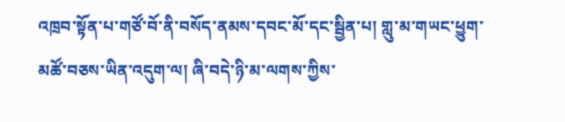འཁྲབ་སྟོན་པ་གཙོ་བོ་ནི་བསོད་ནམས་དབང་མོ་དང་སྦྱིན་པ། གླུ་མ་གཡང་ཕྱུག་མཚོ་བཅས་ཡིན་འདུག་ལ། ཞི་བདེ་ཉི་མ་ལགས་ཀྱིས་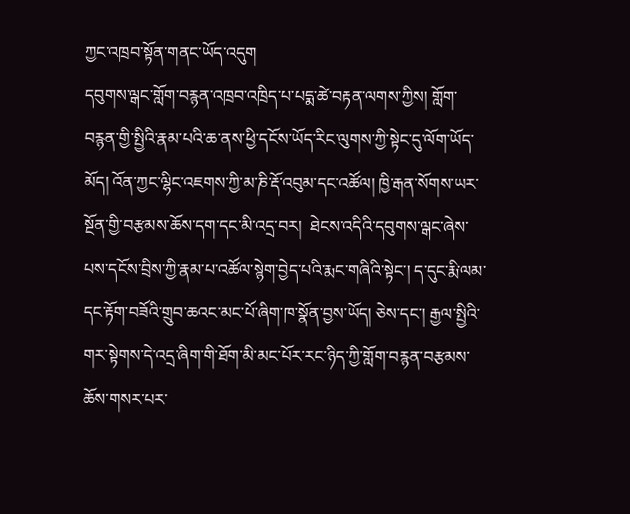ཀྱང་འཁྲབ་སྟོན་གནང་ཡོད་འདུག
དབུགས་ལྒང་གློག་བརྙན་འཁྲབ་འཁྲིད་པ་པདྨ་ཚེ་བརྟན་ལགས་ཀྱིས། གློག་བརྙན་གྱི་སྤྱིའི་རྣམ་པའི་ཆ་ནས་ཕྱི་དངོས་ཡོད་རིང་ལུགས་ཀྱི་སྟེང་དུ་ལོག་ཡོད་མོད། འོན་ཀྱང་ལྷིང་འཇགས་ཀྱི་མ་ཎི་རྡོ་འབུམ་དང་འཚོལ། ཁྱི་རྒན་སོགས་ཡར་སྔོན་གྱི་བརྩམས་ཆོས་དག་དང་མི་འདྲ་བར།  ཐེངས་འདིའི་དབུགས་ལྒང་ཞེས་པས་དངོས་བྲིས་ཀྱི་རྣམ་པ་འཚོལ་སྙེག་བྱེད་པའི་རྨང་གཞིའི་སྟེང་། ད་དུང་རྨི་ལམ་དང་རྟོག་བཟོའི་གྲུབ་ཆའང་མང་པོ་ཞིག་ཁ་སྣོན་བྱས་ཡོད། ཅེས་དང་། རྒྱལ་སྤྱིའི་གར་སྟེགས་དེ་འདྲ་ཞིག་གི་ཐོག་མི་མང་པོར་རང་ཉིད་ཀྱི་གློག་བརྙན་བརྩམས་ཆོས་གསར་པར་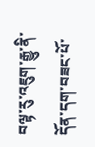བལྟ་རུ་འཇུག་རྒྱུ་ནི་དོན་དག་བཟང་པོ་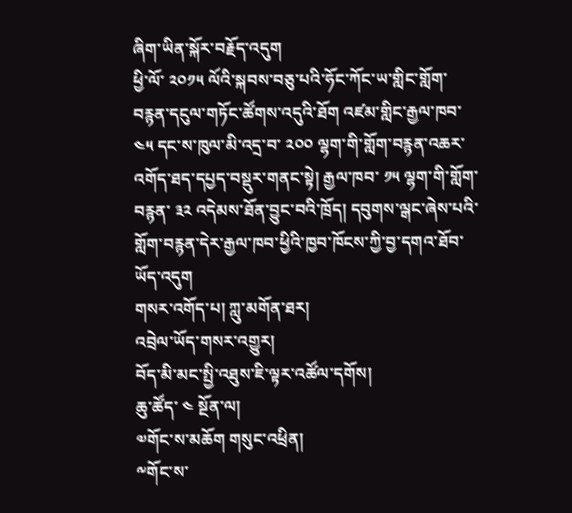ཞིག་ཡིན་སྐོར་བརྗོད་འདུག
ཕྱི་ལོ་ ༢༠༡༥ ལོའི་སྐབས་བཅུ་པའི་ཧོང་ཀོང་ཡ་གླིང་གློག་བརྙན་དངུལ་གཏོང་ཚོགས་འདུའི་ཐོག འཛམ་གླིང་རྒྱལ་ཁབ་ ༤༥ དང་ས་ཁུལ་མི་འདྲ་བ་ ༢༠༠ ལྷག་གི་གློག་བརྙན་འཆར་འགོད་ཐད་དཔྱད་བསྡུར་གནང་སྟེ། རྒྱལ་ཁབ་ ༡༥ ལྷག་གི་གློག་བརྙན་ ༣༢ འདེམས་ཐོན་བྱུང་བའི་ཁྲོད། དབུགས་ལྒང་ཞེས་པའི་གློག་བརྙན་དེར་རྒྱལ་ཁབ་ཕྱིའི་ཁྱབ་ཁོངས་ཀྱི་བྱ་དགའ་ཐོབ་ཡོད་འདུག
གསར་འགོད་པ། ཀླུ་མགོན་ཐར།
འབྲེལ་ཡོད་གསར་འགྱུར།
བོད་མི་མང་སྤྱི་འཐུས་ཇི་ལྟར་འཚོལ་དགོས།
ཆུ་ཚོད་ ༤ སྔོན་ལ།
༧གོང་ས་མཆོག གསུང་འཕྲིན།
༸གོང་ས་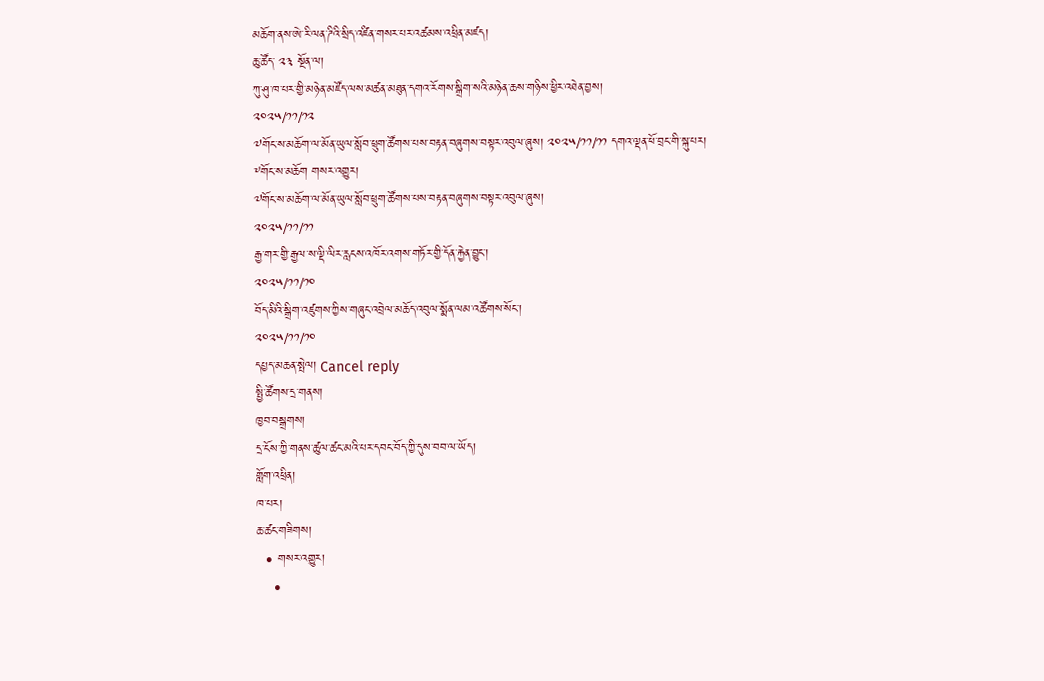མཆོག་ནས་ཨེ་རི་ལན་ཌིའི་སྲིད་འཛིན་གསར་པར་འཚམས་འཕྲིན་མཛད།
ཆུ་ཚོད་ ༢༣ སྔོན་ལ།
ཀུ་ཤུ་ཁ་པར་གྱི་མཉེན་མཛོད་ལས་མཚན་མཐུན་དགའ་རོགས་སྒྲིག་སའི་མཉེན་ཆས་གཉིས་ཕྱིར་འཐེན་བྱས།
༢༠༢༥/༡༡/༡༢
༧གོང་ས་མཆོག་ལ་མོན་ཡུལ་སློབ་ཕྲུག་ཚོགས་པས་བརྟན་བཞུགས་བསྟར་འབུལ་ཞུས། ༢༠༢༥/༡༡/༡༡ དགའ་ལྡན་ཕོ་བྲང་གི་སྐུ་པར།
༸གོང་ས་མཆོག གསར་འགྱུར།
༧གོང་ས་མཆོག་ལ་མོན་ཡུལ་སློབ་ཕྲུག་ཚོགས་པས་བརྟན་བཞུགས་བསྟར་འབུལ་ཞུས།
༢༠༢༥/༡༡/༡༡
རྒྱ་གར་གྱི་རྒྱལ་ས་ལྡི་ལིར་རླངས་འཁོར་འགས་གཏོར་གྱི་དོན་རྐྱེན་བྱུང་།
༢༠༢༥/༡༡/༡༠
བོད་མིའི་སྒྲིག་འཛུགས་ཀྱིས་གཞུང་འབྲེལ་མཆོད་འབུལ་སྨོན་ལམ་འཚོགས་སོང་།
༢༠༢༥/༡༡/༡༠
དཔྱད་མཆན་སྤེལ། Cancel reply
སྤྱི་ཚོགས་དྲ་གནས།
ཁྱབ་བསྒྲགས།
དྲ་ངོས་ཀྱི་གནས་ཚུལ་ཚང་མའི་པར་དབང་བོད་ཀྱི་དུས་བབ་ལ་ཡོད།
གློག་འཕྲིན།
ཁ་པར།
ཆ་ཚང་གཟིགས།
  • གསར་འགྱུར།
    •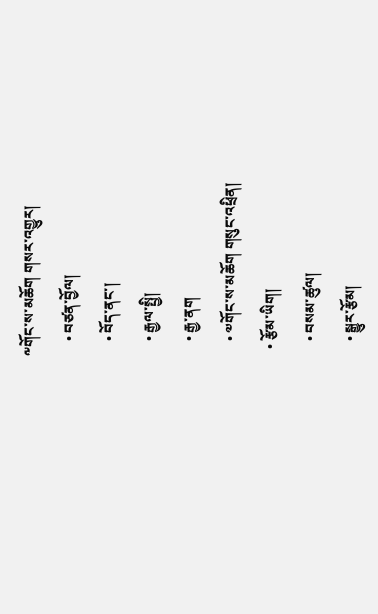༸གོང་ས་མཆོག གསར་འགྱུར།
    • བཙན་བྱོལ།
    • བོད་ནང་།
    • རྒྱལ་སྤྱི།
    • རྒྱ་ནག
    • ༧གོང་ས་མཆོག གསུང་འཕྲིན།
  • རྩོམ་ཡིག།
    • བསམ་ཚུལ།
    • སྒྱུར་རྩོམ།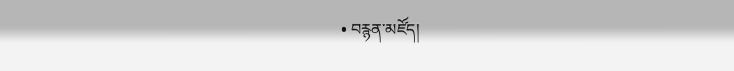• བརྙན་མཛོད།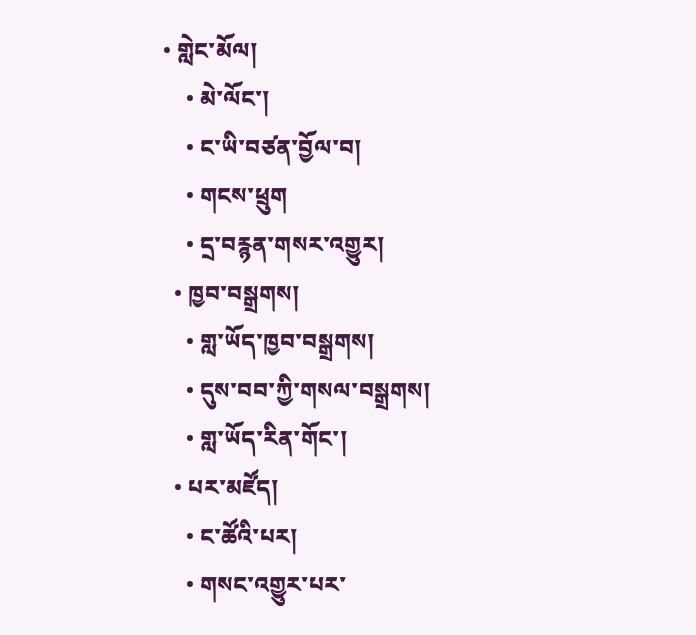• གླེང་མོལ།
    • མེ་ལོང་།
    • ང་ཡི་བཙན་བྱོལ་བ།
    • གངས་ཕྲུག
    • དྲ་བརྙན་གསར་འགྱུར།
  • ཁྱབ་བསྒྲགས།
    • གླ་ཡོད་ཁྱབ་བསྒྲགས།
    • དུས་བབ་ཀྱི་གསལ་བསྒྲགས།
    • གླ་ཡོད་རིན་གོང་།
  • པར་མཛོད།
    • ང་ཚོའི་པར།
    • གསང་འགྱུར་པར་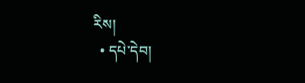རིས།
  • དཔེ་དེབ།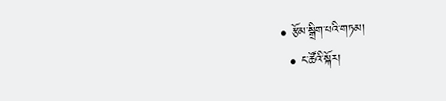• རྩོམ་སྒྲིག་པའི་གཏམ།
  • ང་ཚོའི་སྐོར།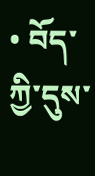• བོད་ཀྱི་དུས་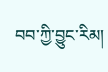བབ་ཀྱི་བྱུང་རིམ།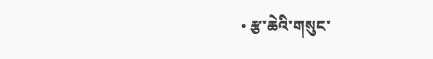• རྩ་ཆེའི་གསུང་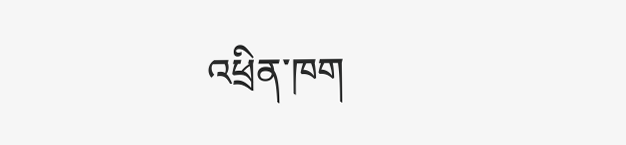འཕྲིན་ཁག